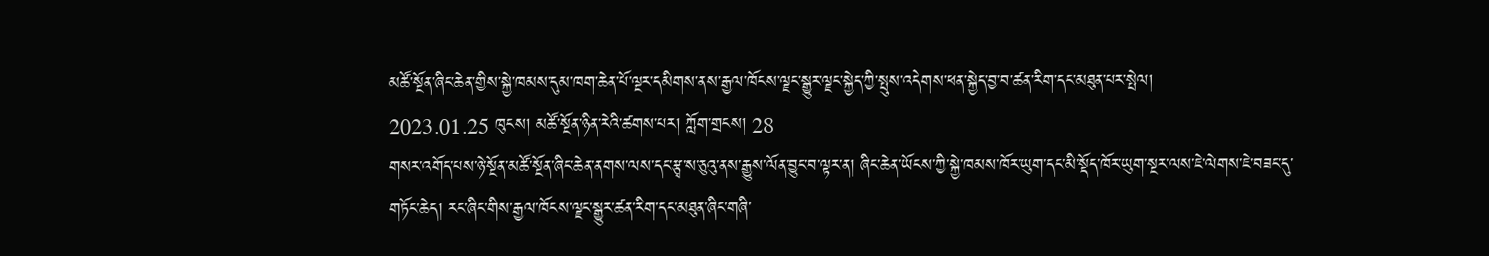མཚོ་སྔོན་ཞིང་ཆེན་གྱིས་སྐྱེ་ཁམས་དུམ་ཁག་ཆེན་པོ་ལྔར་དམིགས་ནས་རྒྱལ་ཁོངས་ལྗང་སྒྱུར་ལྗང་སྐྱེད་ཀྱི་སྤུས་འདེགས་ཕན་སྐྱེད་བྱ་བ་ཚན་རིག་དང་མཐུན་པར་སྤེལ།
2023.01.25 ཁུངས། མཚོ་སྔོན་ཉིན་རེའི་ཚགས་པར། ཀློག་གྲངས། 28
གསར་འགོད་པས་ཉེ་སྔོན་མཚོ་སྔོན་ཞིང་ཆེན་ནགས་ལས་དང་རྩྭ་ས་ཅུའུ་ནས་རྒྱུས་ལོན་བྱུང་བ་ལྟར་ན། ཞིང་ཆེན་ཡོངས་ཀྱི་སྐྱེ་ཁམས་ཁོར་ཡུག་དང་མི་སྡོད་ཁོར་ཡུག་སྔར་ལས་ཇེ་ལེགས་ཇེ་བཟང་དུ་གཏོང་ཆེད། རང་ཞིང་གིས་རྒྱལ་ཁོངས་ལྗང་སྒྱུར་ཚན་རིག་དང་མཐུན་ཞིང་གཞི་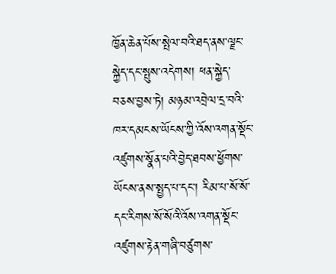ཁྱོན་ཆེན་པོས་སྤེལ་བའི་ཐད་ནས་ལྗང་སྐྱེད་དང་སྤུས་འདེགས། ཕན་སྐྱེད་བཅས་བྱས་ཏེ། མཉམ་འབྲེལ་དྲ་བའི་ཁར་དམངས་ཡོངས་ཀྱི་འོས་འགན་སྡོང་འཛུགས་སྣོན་པའི་བྱེད་ཐབས་ཕྱོགས་ཡོངས་ནས་སྤྱད་པ་དང་། རིམ་པ་སོ་སོ་དང་རིགས་སོ་སོའི་འོས་འགན་སྡོང་འཛུགས་རྟེན་གཞི་བཙུགས་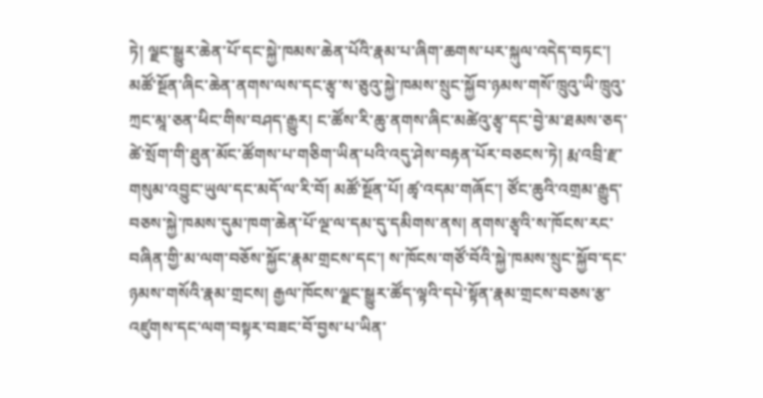ཏེ། ལྗང་སྒྱུར་ཆེན་པོ་དང་སྐྱེ་ཁམས་ཆེན་པོའི་རྣམ་པ་ཞིག་ཆགས་པར་སྐུལ་འདེད་བཏང་།
མཚོ་སྔོན་ཞིང་ཆེན་ནགས་ལས་དང་རྩྭ་ས་ཅུའུ་སྐྱེ་ཁམས་སྲུང་སྐྱོབ་ཉམས་གསོ་ཁྲུའུ་ཡི་ཁྲུའུ་ཀྲང་མཱ་ཅན་ཕིང་གིས་བཤད་རྒྱུར། ང་ཚོས་རི་ཆུ་ནགས་ཞིང་མཚེའུ་རྩྭ་དང་བྱེ་མ་ཐམས་ཅད་ཚེ་སྲོག་གི་ཐུན་མོང་ཚོགས་པ་གཅིག་ཡིན་པའི་འདུ་ཤེས་བརྟན་པོར་བཅངས་ཏེ། རྨ་འབྲི་རྫ་གསུམ་འབྱུང་ཡུལ་དང་མདོ་ལ་རི་བོ། མཚོ་སྔོན་པོ། ཚྭ་འདམ་གཞོང་། ཙོང་ཆུའི་འགྲམ་རྒྱུད་བཅས་སྐྱེ་ཁམས་དུམ་ཁག་ཆེན་པོ་ལྔ་ལ་དམ་དུ་དམིགས་ནས། ནགས་རྩྭའི་ས་ཁོངས་རང་བཞིན་གྱི་མ་ལག་བཅོས་སྐྱོང་རྣམ་གྲངས་དང་། ས་ཁོངས་གཙོ་བོའི་སྐྱེ་ཁམས་སྲུང་སྐྱོབ་དང་ཉམས་གསོའི་རྣམ་གྲངས། རྒྱལ་ཁོངས་ལྗང་སྒྱུར་ཚོད་ལྟའི་དཔེ་སྟོན་རྣམ་གྲངས་བཅས་རྩ་འཛུགས་དང་ལག་བསྟར་བཟང་བོ་བྱས་པ་ཡིན་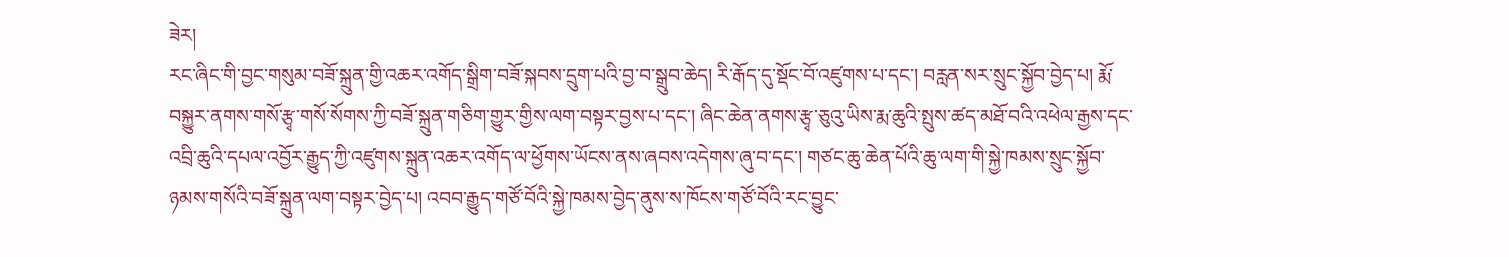ཟེར།
རང་ཞིང་གི་བྱང་གསུམ་བཟོ་སྐྲུན་གྱི་འཆར་འགོད་སྒྲིག་བཟོ་སྐབས་དྲུག་པའི་བྱ་བ་སྒྲུབ་ཆེད། རི་རྒོད་དུ་སྡོང་བོ་འཛུགས་པ་དང་། བརླན་སར་སྲུང་སྐྱོབ་བྱེད་པ། རྨོ་བསྐྱུར་ནགས་གསོ་རྩྭ་གསོ་སོགས་ཀྱི་བཟོ་སྐྲུན་གཅིག་གྱུར་གྱིས་ལག་བསྟར་བྱས་པ་དང་། ཞིང་ཆེན་ནགས་རྩྭ་ཅུའུ་ཡིས་རྨ་ཆུའི་སྤུས་ཚད་མཐོ་བའི་འཕེལ་རྒྱས་དང་འབྲི་ཆུའི་དཔལ་འབྱོར་རྒྱུད་ཀྱི་འཛུགས་སྐྲུན་འཆར་འགོད་ལ་ཕྱོགས་ཡོངས་ནས་ཞབས་འདེགས་ཞུ་བ་དང་། གཙང་ཆུ་ཆེན་པོའི་ཆུ་ལག་གི་སྐྱེ་ཁམས་སྲུང་སྐྱོབ་ཉམས་གསོའི་བཟོ་སྐྲུན་ལག་བསྟར་བྱེད་པ། འབབ་རྒྱུད་གཙོ་བོའི་སྐྱེ་ཁམས་བྱེད་ནུས་ས་ཁོངས་གཙོ་བོའི་རང་བྱུང་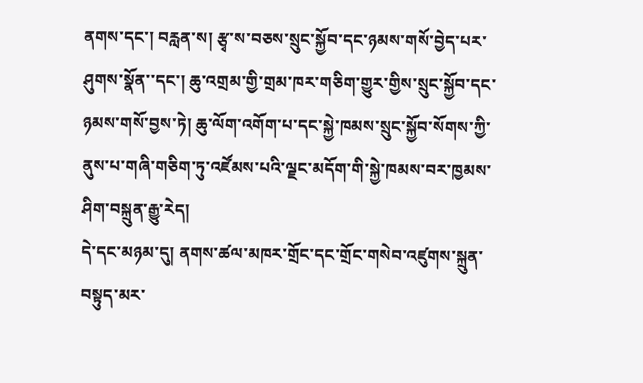ནགས་དང་། བརླན་ས། རྩྭ་ས་བཅས་སྲུང་སྐྱོབ་དང་ཉམས་གསོ་བྱེད་པར་ཤུགས་སྣོན་་དང་། ཆུ་འགྲམ་གྱི་གྲམ་ཁར་གཅིག་གྱུར་གྱིས་སྲུང་སྐྱོབ་དང་ཉམས་གསོ་བྱས་ཏེ། ཆུ་ལོག་འགོག་པ་དང་སྐྱེ་ཁམས་སྲུང་སྐྱོབ་སོགས་ཀྱི་ནུས་པ་གཞི་གཅིག་ཏུ་འཛོམས་པའི་ལྗང་མདོག་གི་སྐྱེ་ཁམས་བར་ཁྱམས་ཤིག་བསྐྲུན་རྒྱུ་རེད།
དེ་དང་མཉམ་དུ། ནགས་ཚལ་མཁར་གྲོང་དང་གྲོང་གསེབ་འཛུགས་སྐྲུན་བསྟུད་མར་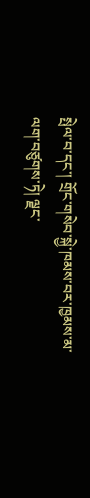སྤེལ་བ་དང་། གྲོང་གསེབ་སྐྱེ་ཁམས་བར་ཁྱམས་མ་ལག་བཙུགས་ཏེ། ལྗང་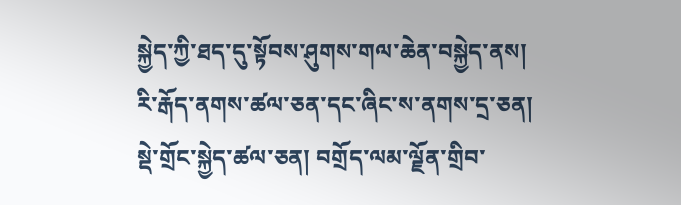སྐྱེད་ཀྱི་ཐད་དུ་སྟོབས་ཤུགས་གལ་ཆེན་བསྐྱེད་ནས། རི་རྒོད་ནགས་ཚལ་ཅན་དང་ཞིང་ས་ནགས་དྲ་ཅན། སྡེ་གྲོང་སྐྱེད་ཚལ་ཅན། བགྲོད་ལམ་ལྗོན་གྲིབ་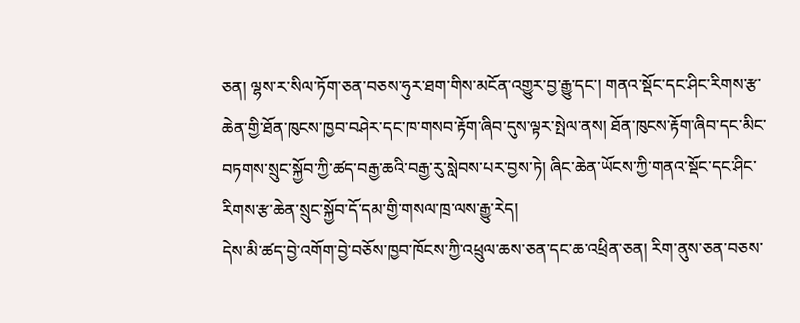ཅན། ལྷས་ར་སིལ་ཏོག་ཅན་བཅས་ཧུར་ཐག་གིས་མངོན་འགྱུར་བྱ་རྒྱུ་དང་། གནའ་སྡོང་དང་ཤིང་རིགས་རྩ་ཆེན་གྱི་ཐོན་ཁུངས་ཁྱབ་བཤེར་དང་ཁ་གསབ་རྟོག་ཞིབ་དུས་ལྟར་སྤེལ་ནས། ཐོན་ཁུངས་རྟོག་ཞིབ་དང་མིང་བཏགས་སྲུང་སྐྱོབ་ཀྱི་ཚད་བརྒྱ་ཆའི་བརྒྱ་རུ་སླེབས་པར་བྱས་ཏེ། ཞིང་ཆེན་ཡོངས་ཀྱི་གནའ་སྡོང་དང་ཤིང་རིགས་རྩ་ཆེན་སྲུང་སྐྱོབ་དོ་དམ་གྱི་གསལ་ཁྲ་ལས་རྒྱུ་རེད།
དེས་མི་ཚད་བྱེ་འགོག་བྱེ་བཅོས་ཁྱབ་ཁོངས་ཀྱི་འཕྲུལ་ཆས་ཅན་དང་ཆ་འཕྲིན་ཅན། རིག་ནུས་ཅན་བཅས་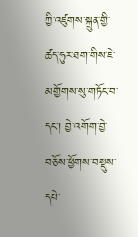ཀྱི་འཛུགས་སྐྲུན་གྱི་ཚད་ཧུར་ཐག་གིས་ཇེ་མགྱོགས་སུ་གཏོང་བ་དང་། བྱེ་འགོག་བྱེ་བཅོས་ཕྱོགས་བསྡུས་དཔེ་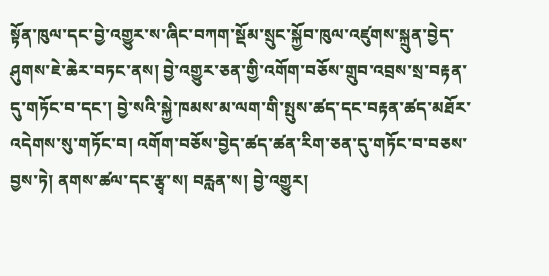སྟོན་ཁུལ་དང་བྱེ་འགྱུར་ས་ཞིང་བཀག་སྡོམ་སྲུང་སྐྱོབ་ཁུལ་འཛུགས་སྐྲུན་བྱེད་ཤུགས་ཇེ་ཆེར་བཏང་ནས། བྱེ་འགྱུར་ཅན་གྱི་འགོག་བཅོས་གྲུབ་འབྲས་སྲ་བརྟན་དུ་གཏོང་བ་དང་། བྱེ་སའི་སྐྱེ་ཁམས་མ་ལག་གི་སྤུས་ཚད་དང་བརྟན་ཚད་མཐོར་འདེགས་སུ་གཏོང་བ། འགོག་བཅོས་བྱེད་ཚད་ཚན་རིག་ཅན་དུ་གཏོང་བ་བཅས་བྱས་ཏེ། ནགས་ཚལ་དང་རྩྭ་ས། བརླན་ས། བྱེ་འགྱུར།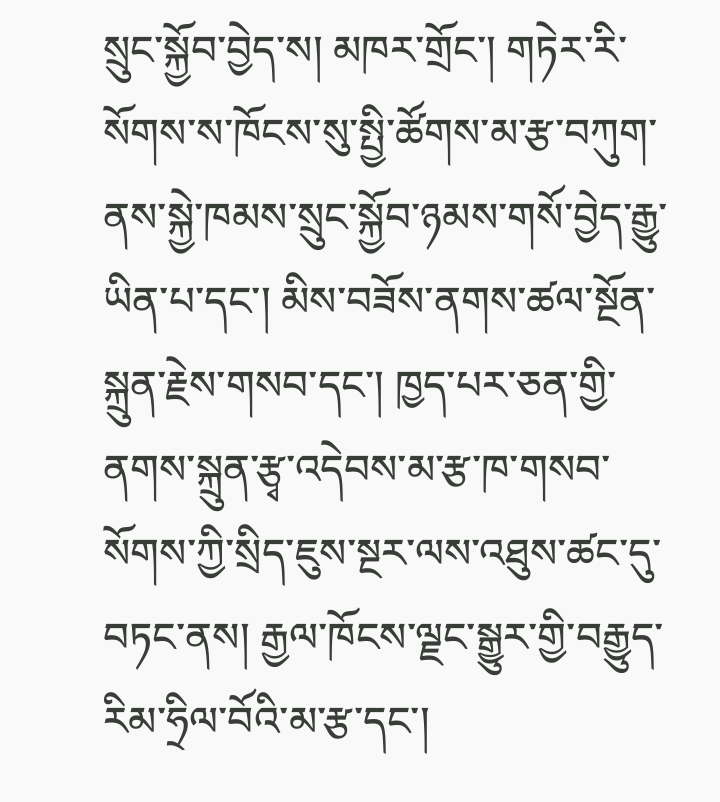སྲུང་སྐྱོབ་བྱེད་ས། མཁར་གྲོང་། གཏེར་རི་སོགས་ས་ཁོངས་སུ་སྤྱི་ཚོགས་མ་རྩ་བཀུག་ནས་སྐྱེ་ཁམས་སྲུང་སྐྱོབ་ཉམས་གསོ་བྱེད་རྒྱུ་ཡིན་པ་དང་། མིས་བཟོས་ནགས་ཚལ་སྔོན་སྐྲུན་རྗེས་གསབ་དང་། ཁྱད་པར་ཅན་གྱི་ནགས་སྐྲུན་རྩྭ་འདེབས་མ་རྩ་ཁ་གསབ་སོགས་ཀྱི་སྲིད་ཇུས་སྔར་ལས་འཐུས་ཚང་དུ་བཏང་ནས། རྒྱལ་ཁོངས་ལྗང་སྒྱུར་གྱི་བརྒྱུད་རིམ་ཧྲིལ་བོའི་མ་རྩ་དང་།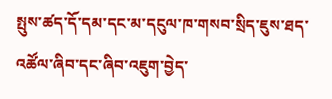སྤུས་ཚད་དོ་དམ་དང་མ་དངུལ་ཁ་གསབ་སྲིད་ཇུས་ཐད་འཚོལ་ཞིབ་དང་ཞིབ་འཇུག་བྱེད་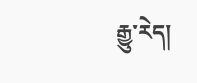རྒྱུ་རེད།